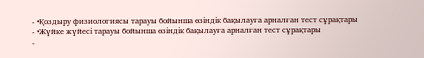- •Қоздыру физиологиясы тарауы бойынша өзіндік бақылауға арналған тест сұрақтары
- •Жүйке жүйесі тарауы бойынша өзіндік бақылауға арналған тест сұрақтары
-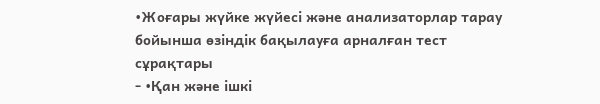•Жоғары жүйке жүйесі және анализаторлар тарау бойынша өзіндік бақылауға арналған тест сұрақтары
- •Қан және ішкі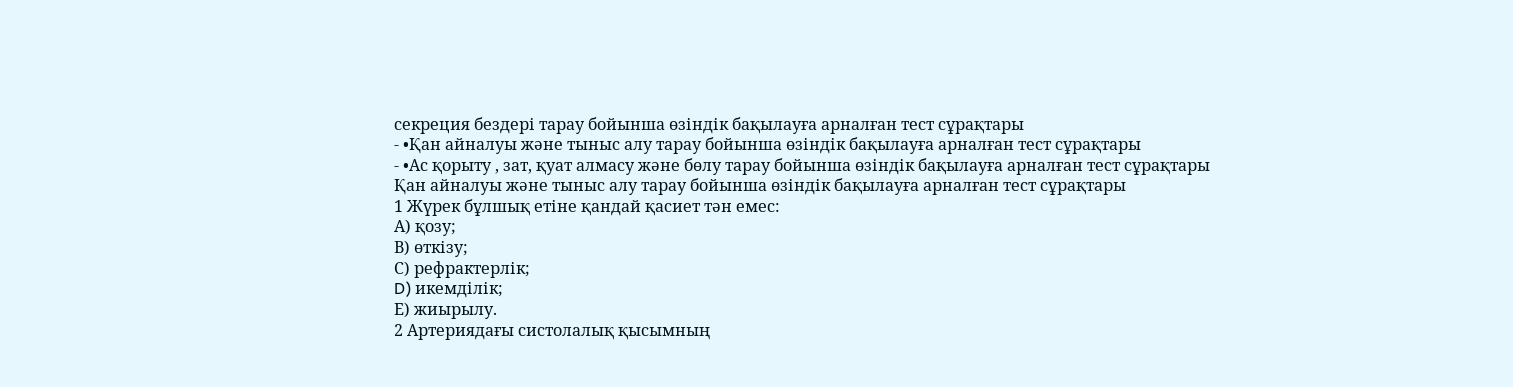секреция бездері тарау бойынша өзіндік бақылауға арналған тест сұрақтары
- •Қан айналуы және тыныс алу тарау бойынша өзіндік бақылауға арналған тест сұрақтары
- •Ас қорыту , зат, қуат алмасу және бөлу тарау бойынша өзіндік бақылауға арналған тест сұрақтары
Қан айналуы және тыныс алу тарау бойынша өзіндік бақылауға арналған тест сұрақтары
1 Жүрек бұлшық етіне қандай қасиет тән емес:
А) қозу;
В) өткізу;
С) рефрактерлік;
D) икемділік;
Е) жиырылу.
2 Артериядағы систолалық қысымның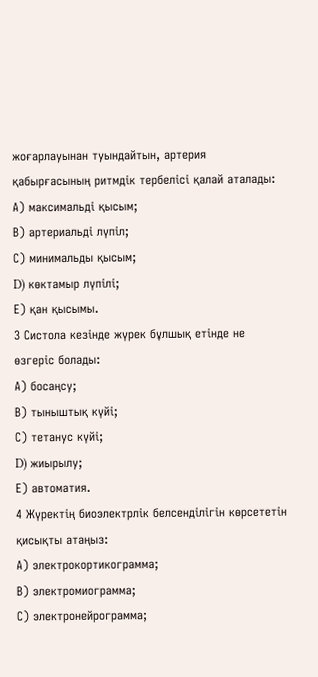жоғарлауынан туындайтын, артерия қабырғасының ритмдік тербелісі қалай аталады:
А) максимальді қысым;
В) артериальді лүпіл;
С) минимальды қысым;
D) көктамыр лүпілі;
Е) қан қысымы.
3 Систола кезінде жүрек бұлшық етінде не өзгеріс болады:
А) босаңсу;
В) тыныштық күйі;
С) тетанус күйі;
D) жиырылу;
Е) автоматия.
4 Жүректің биоэлектрлік белсенділігін көрсететін қисықты атаңыз:
А) электрокортикограмма;
В) электромиограмма;
С) электронейрограмма;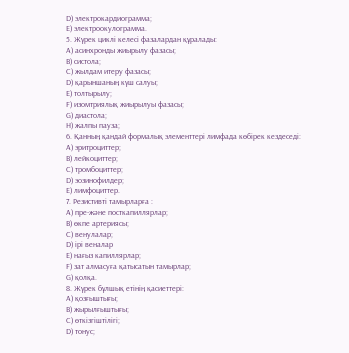D) электрокардиограмма;
Е) электроокулограмма.
5. Жүрек циклі келесі фазалардан құралады:
A) асинхронды жиырылу фазасы;
B) систола;
C) жылдам итеру фазасы;
D) қарыншаның күш салуы;
E) толтырылу;
F) изомтриялық жиырылуы фазасы;
G) диастола;
H) жалпы пауза;
6. Қанның қандай формалық элементтері лимфада көбірек кездеседі:
А) эритроциттер;
В) лейкоциттер;
С) тромбоциттер;
D) эозинофилдер;
Е) лимфоциттер.
7. Резистивті тамырларға :
А) пре-және посткапиллярлар;
В) өкпе артериясы;
С) венулалар;
D) ірі веналар
Е) нағыз капиллярлар;
F) зат алмасуға қатысатын тамырлар;
G) қолқа.
8. Жүрек бұлшық етінің қасиеттері:
А) қозғыштығы;
В) жырылғыштығы;
С) өткізгіштілігі;
D) тонус;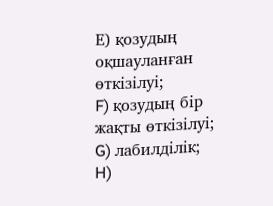Е) қозудың оқшауланған өткізілуі;
F) қозудың бір жақты өткізілуі;
G) лабилділік;
H)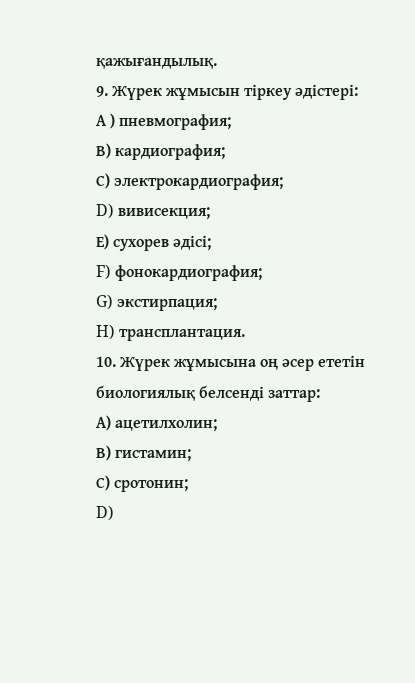қажығандылық.
9. Жүрек жұмысын тіркеу әдістері:
А ) пневмография;
В) кардиография;
С) электрокардиография;
D) вивисекция;
Е) сухорев әдісі;
F) фонокардиография;
G) экстирпация;
H) трансплантация.
10. Жүрек жұмысына оң әсер ететін биологиялық белсенді заттар:
А) ацетилхолин;
В) гистамин;
С) сротонин;
D)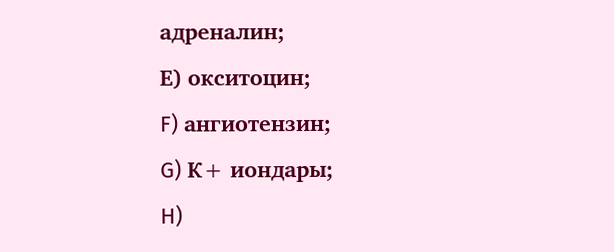адреналин;
Е) окситоцин;
F) ангиотензин;
G) К+ иондары;
H)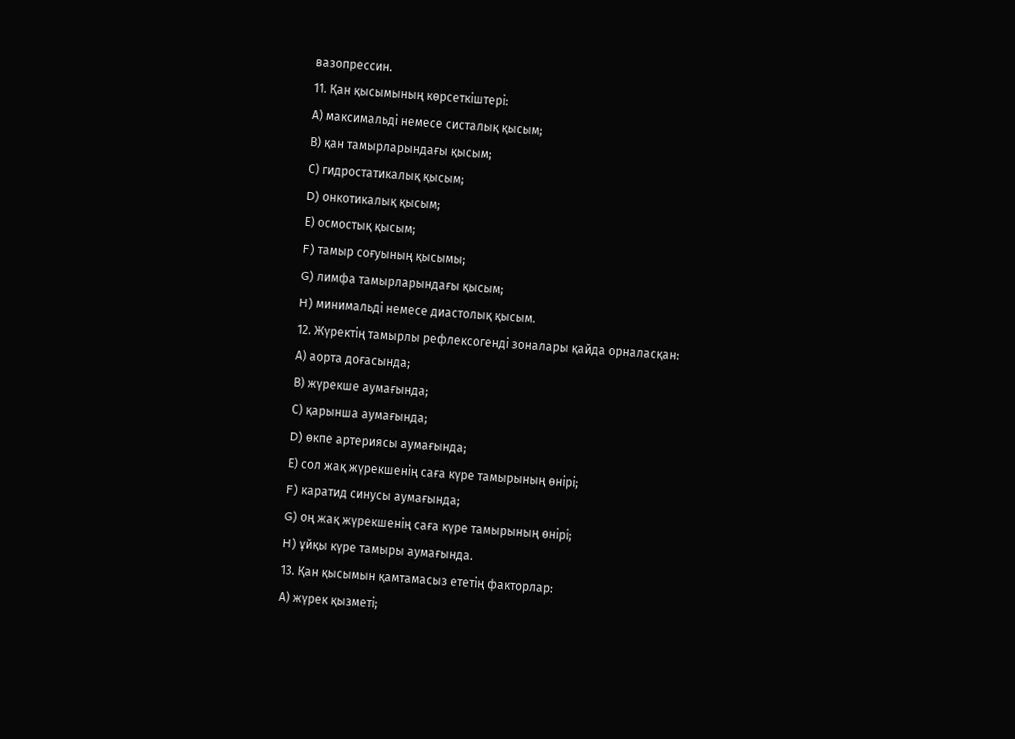вазопрессин.
11. Қан қысымының көрсеткіштері:
А) максимальді немесе систалық қысым;
В) қан тамырларындағы қысым;
С) гидростатикалық қысым;
D) онкотикалық қысым;
Е) осмостық қысым;
F) тамыр соғуының қысымы;
G) лимфа тамырларындағы қысым;
H) минимальді немесе диастолық қысым.
12. Жүректің тамырлы рефлексогенді зоналары қайда орналасқан:
А) аорта доғасында;
В) жүрекше аумағында;
С) қарынша аумағында;
D) өкпе артериясы аумағында;
Е) сол жақ жүрекшенің саға күре тамырының өнірі;
F) каратид синусы аумағында;
G) оң жақ жүрекшенің саға күре тамырының өнірі;
H) ұйқы күре тамыры аумағында.
13. Қан қысымын қамтамасыз ететің факторлар:
А) жүрек қызметі;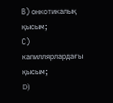В) онкотикалық қысым;
С) капиллярлардағы қысым;
D)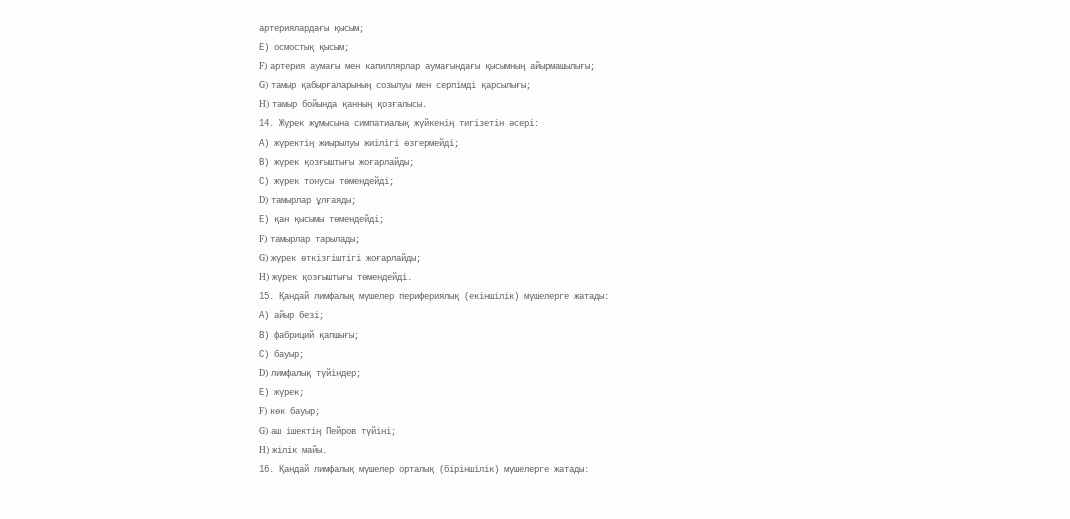артериялардағы қысым;
Е) осмостық қысым;
F) артерия аумағы мен капиллярлар аумағындағы қысымның айырмашылығы;
G) тамыр қабырғаларының созылуы мен серпімді қарсылығы;
H) тамыр бойында қанның қозғалысы.
14. Жүрек жұмысына симпатиалық жүйкенің тигізетін әсері:
А) жүректің жиырылуы жиілігі өзгермейді;
В) жүрек қозғыштығы жоғарлайды;
С) жүрек тонусы төмендейді;
D) тамырлар ұлғаяды;
Е) қан қысымы төмендейді;
F) тамырлар тарылады;
G) жүрек өткізгіштігі жоғарлайды;
H) жүрек қозғыштығы төмендейді.
15. Қандай лимфалық мүшелер перифериялық (екіншілік) мүшелерге жатады:
А) айыр безі;
В) фабриций қапшығы;
С) бауыр;
D) лимфалық түйіндер;
Е) жүрек;
F) көк бауыр;
G) аш ішектің Пейров түйіні;
H) жілік майы.
16. Қандай лимфалық мүшелер орталық (біріншілік) мүшелерге жатады: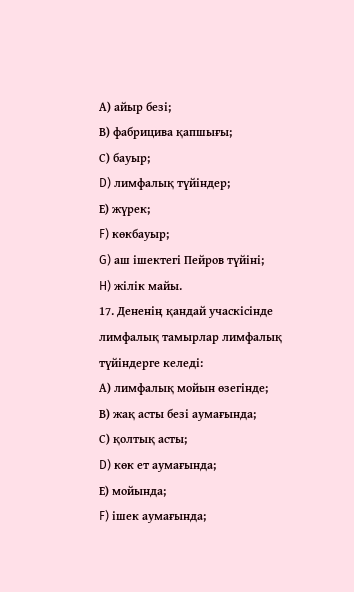А) айыр безі;
В) фабрицива қапшығы;
С) бауыр;
D) лимфалық түйіндер;
Е) жүрек;
F) көкбауыр;
G) аш ішектегі Пейров түйіні;
H) жілік майы.
17. Дененің қандай учаскісінде лимфалық тамырлар лимфалық түйіндерге келеді:
А) лимфалық мойын өзегінде;
В) жақ асты безі аумағында;
С) қолтық асты;
D) көк ет аумағында;
Е) мойында;
F) ішек аумағында;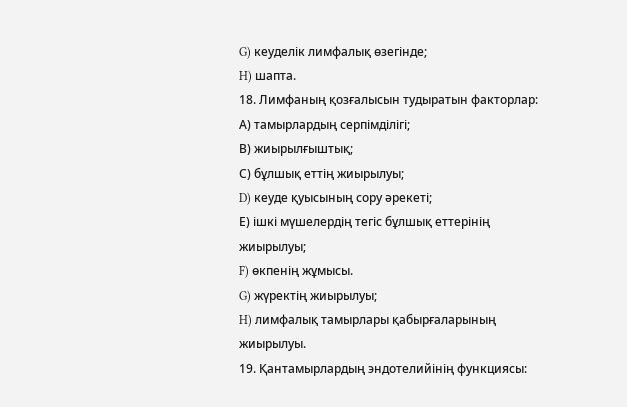G) кеуделік лимфалық өзегінде;
H) шапта.
18. Лимфаның қозғалысын тудыратын факторлар:
А) тамырлардың серпімділігі;
В) жиырылғыштық;
С) бұлшық еттің жиырылуы;
D) кеуде қуысының сору әрекеті;
Е) ішкі мүшелердің тегіс бұлшық еттерінің жиырылуы;
F) өкпенің жұмысы.
G) жүректің жиырылуы;
H) лимфалық тамырлары қабырғаларының жиырылуы.
19. Қантамырлардың эндотелийінің функциясы: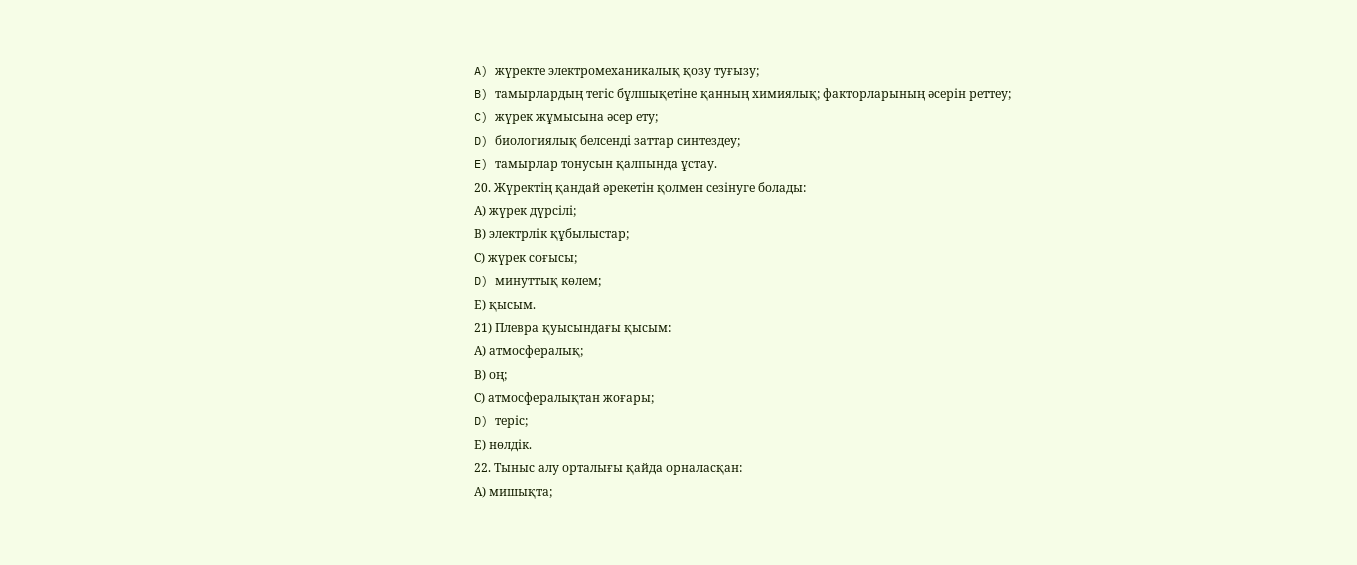A) жүректе электромеханикалық қозу туғызу;
B) тамырлардың тегіс бұлшықетіне қанның химиялық; факторларының әсерін реттеу;
C) жүрек жұмысына әсер ету;
D) биологиялық белсенді заттар синтездеу;
E) тамырлар тонусын қалпында ұстау.
20. Жүректің қандай әрекетін қолмен сезінуге болады:
А) жүрек дүрсілі;
В) электрлік құбылыстар;
С) жүрек соғысы;
D) минуттық көлем;
Е) қысым.
21) Плевра қуысындағы қысым:
А) атмосфералық;
В) оң;
С) атмосфералықтан жоғары;
D) теріс;
Е) нөлдік.
22. Тыныс алу орталығы қайда орналасқан:
А) мишықта;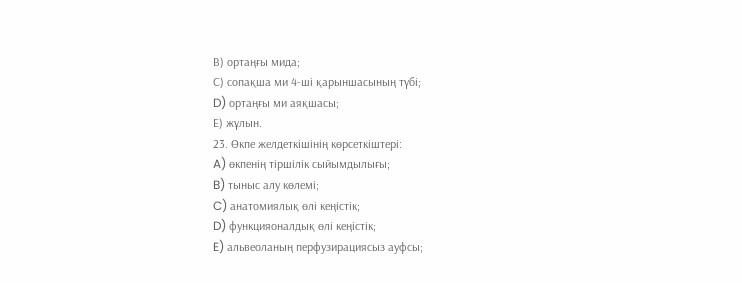В) ортаңғы мида;
С) сопақша ми 4-ші қарыншасының түбі;
D) ортаңғы ми аяқшасы;
Е) жұлын.
23. Өкпе желдеткішінің көрсеткіштері:
A) өкпенің тіршілік сыйымдылығы;
B) тыныс алу көлемі;
C) анатомиялық өлі кеңістік;
D) функцияоналдық өлі кеңістік;
E) альвеоланың перфузирациясыз ауфсы;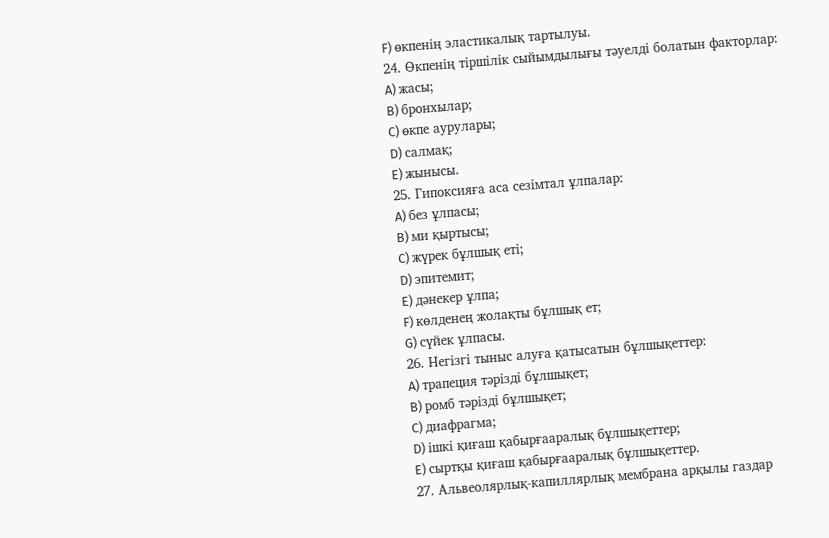F) өкпенің эластикалық тартылуы.
24. Өкпенің тіршілік сыйымдылығы тәуелді болатын факторлар:
A) жасы;
B) бронхылар;
C) өкпе аурулары;
D) салмақ;
E) жынысы.
25. Гипоксияға аса сезімтал ұлпалар:
A) без ұлпасы;
B) ми қыртысы;
C) жүрек бұлшық еті;
D) эпитемит;
E) дәнекер ұлпа;
F) көлденең жолақты бұлшық ет;
G) сүйек ұлпасы.
26. Негізгі тыныс алуға қатысатын бұлшықеттер:
A) трапеция тәрізді бұлшықет;
B) ромб тәрізді бұлшықет;
C) диафрагма;
D) ішкі қиғаш қабырғааралық бұлшықеттер;
E) сыртқы қиғаш қабырғааралық бұлшықеттер.
27. Альвеолярлық-капиллярлық мембрана арқылы газдар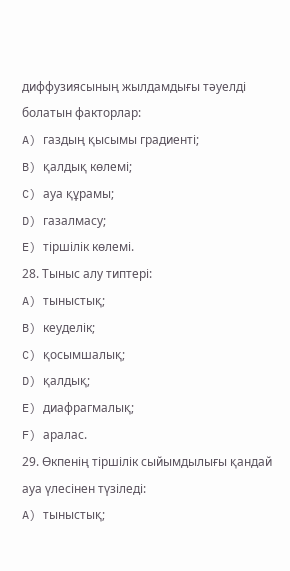диффузиясының жылдамдығы тәуелді болатын факторлар:
A) газдың қысымы градиенті;
B) қалдық көлемі;
C) ауа құрамы;
D) газалмасу;
E) тіршілік көлемі.
28. Тыныс алу типтері:
A) тыныстық;
B) кеуделік;
C) қосымшалық;
D) қалдық;
E) диафрагмалық;
F) аралас.
29. Өкпенің тіршілік сыйымдылығы қандай ауа үлесінен түзіледі:
A) тыныстық;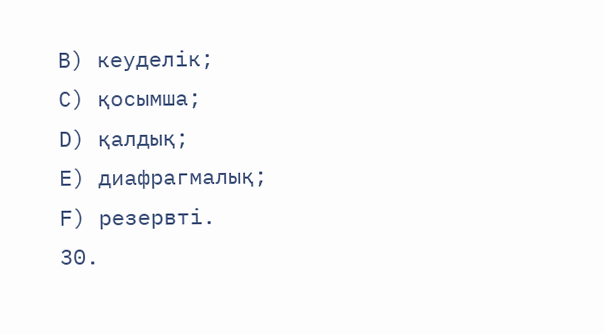B) кеуделік;
C) қосымша;
D) қалдық;
E) диафрагмалық;
F) резервті.
30.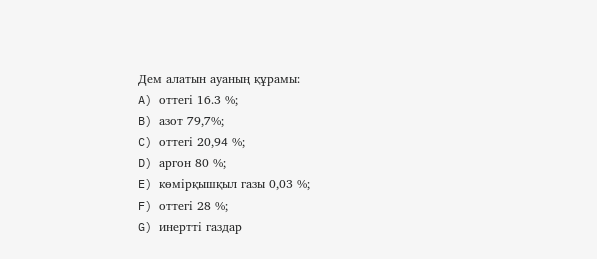Дем алатын ауаның құрамы:
A) оттегі 16.3 %;
B) азот 79,7%;
C) оттегі 20,94 %;
D) аргон 80 %;
E) көмірқышқыл газы 0,03 %;
F) оттегі 28 %;
G) инертті газдар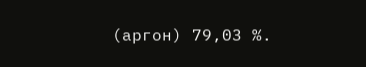(аргон) 79,03 %.